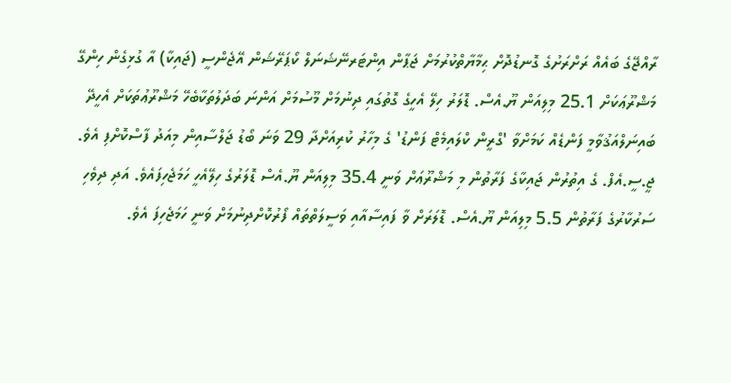ރާއްޖޭގެ ބައެއް ރަށްރަށުގެ ގޮނޑުދޮށް ޙިމާޔާތްކުރުމަށް ޖަޕާން އިންޓަރނޭޝަނަލް ކޯޕަރޭޝަން އޭޖެންސީ (ޖައިކާ) އާ ގުޅިގެން ހިންގޭ މަޝްރޫޢަކަށް 25.1 މިލިއަން ޔޫ.އެސް. ޑޮލަރު ހިލޭ އެހީގެ ގޮތުގައި ދިނުމަށް މޫސުމަށް އަންނަ ބަދަލުތަކާބެހޭ މަޝްރޫޢުތަކަށް އެހީދޭ ބައިނަލްއަޤުވާމީ ފަންޑެއް ކަމަށްވާ 'ގްރީން ކްލައިމެޓް ފަންޑު' ގެ މިހާރު ކުރިއަށްދާ 29 ވަނަ ބޯޑު ޖަލްސާއިން މިއަދު ފާސްކޮށްފި އެވެ.
ޖީ.ސީ.އެފް. ގެ އިތުރުން ޖައިކާގެ ފަރާތުން މި މަޝްރޫޢަށް ވަނީ 35.4 މިލިއަން ޔޫ.އެސް ޑޮލަރުގެ ހިލޭއެހީ ހަމަޖެހިފައެވެ. އަދި ދިވެހި ސަރުކާރުގެ ފަރާތުން 5.5 މިލިއަން ޔޫ.އެސް. ޑޮލަރަށް ވާ ފައިސާއާއި ވަސީލަތްތައް ފޯރުކޮށްދިނުމަށް ވަނީ ހަމަޖެހިފަ އެވެ.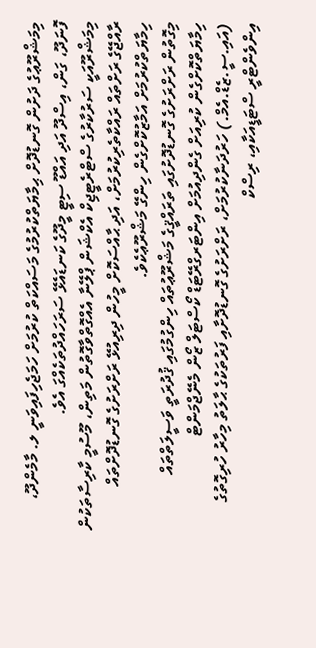މިމަޝްރޫޢުގެ ދަށުން ގޮނޑުދޮށް ޙިމާޔަތްކުރުމުގެ މަސައްކަތް ކުރުމަށް ހަމަޖެހިފައިވަނީ ލ. މާމެންދޫ، ފޮނަދޫ، ގަން، އިސްދޫ އަދި އައްޑޫ ސިޓީ މީދޫގެ ކަނޑައެޅޭ ސަރަހައްދުތަކެއްގަ އެވެ.
މިމަޝްރޫއަކީ ސަރުކާރުގެ ސްޓްރެޓީޖިކް އެކްޝަން ޕްލޭނާ އެއްގޮތްވާގޮތުން މަތިން، މޫސުމީ ކާރިސާތަކުން ރާއްޖޭގެ ރަށްތައް ރައްކާތެރިކުރުމަށް، އަދި ޙާއްސަކޮށް މީހުން ދިރިއުޅޭ ރަށްރަށުގެ ގޮނޑުދޮށްތައް ހިމާޔަތްކުރުމަށް އަމާޒުކޮށްގެން ހިންގޭ މަޝްރޫޢެކެވެ.
މިގޮތުން ރަށްރަށުގެ ގޮނޑުދޮށުގައި ތަރައްޤީގެ މަޝްރޫޢުތައް ހިންގުމުގައި ޤުދުރަތީ ވަސީލަތްތައް ހިމާޔަތްކޮށްގެން ކުރިއަށް ގެންދިއުމަށް އިންޓަރގްރޭޓަޑް ކޯސްޓަލް ޒޯން މެނޭޖްމަންޓް (އައި.ސީ.ޒެޑް.އެމް.) ހަރުދަނާކުރުމަށް، ރަށްރަށުގެ ގޮނޑުދޮށާއި ފަރުތަކުގެ ޙާލަތު މިހާރު ހުރިގޮތުގެ އިންވެންޓްރީ ސްޓަޑީއަކާއި، ރިސްކް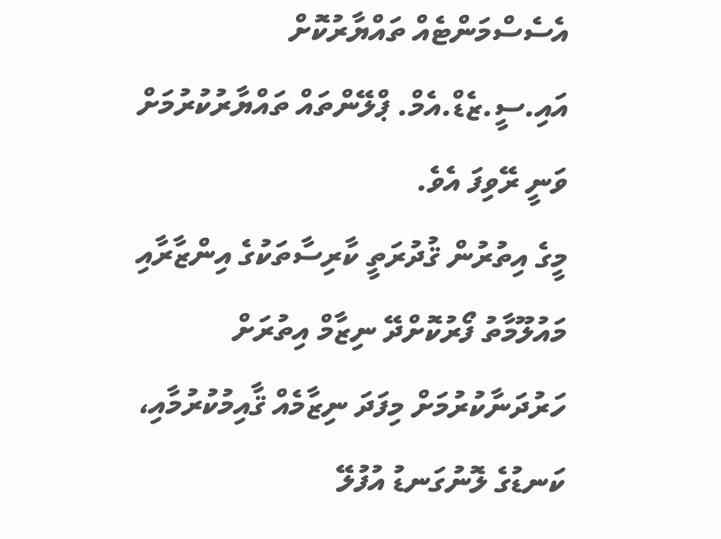އެސެސްމަންޓެއް ތައްޔާރުކޮށް އައި.ސީ.ޒެޑް.އެމް. ޕްލޭންތައް ތައްޔާރުކުރުމަށް ވަނީ ރޭވިފަ އެވެ.
މީގެ އިތުރުން ޤުދުރަތީ ކާރިސާތަކުގެ އިންޒާރާއި މައުލޫމާތު ފޯރުކޮށްދޭ ނިޒާމް އިތުރަށް ހަރުދަނާކުރުމަށް މިފަދަ ނިޒާމެއް ޤާއިމުކުރުމާއި، ކަނޑުގެ ލޮނުގަނޑު އުފުލޭ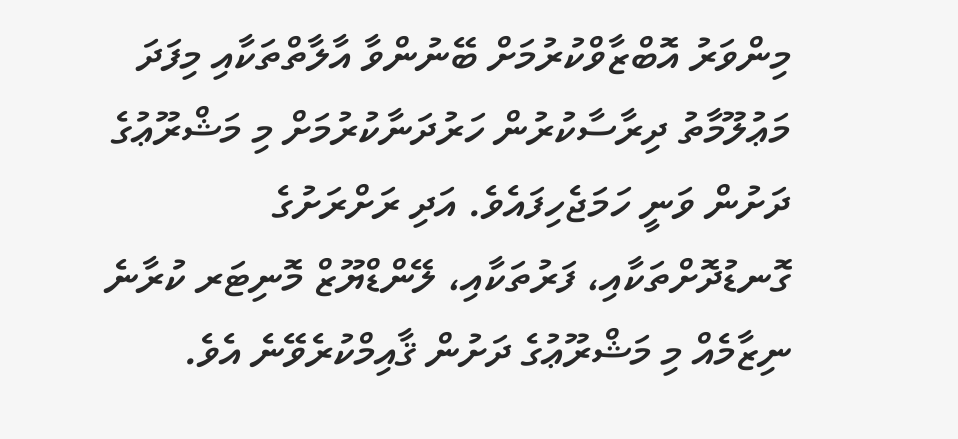މިންވަރު އޮބްޒާވްކުރުމަށް ބޭނުންވާ އާލާތްތަކާއި މިފަދަ މަޢުލޫމާތު ދިރާސާކުރުން ހަރުދަނާކުރުމަށް މި މަޝްރޫޢުގެ ދަށުން ވަނީ ހަމަޖެހިފައެވެ. އަދި ރަށްރަށުގެ ގޮނޑުދޮށްތަކާއި، ފަރުތަކާއި، ލޭންޑްޔޫޒް މޮނިޓަރ ކުރާނެ ނިޒާމެއް މި މަޝްރޫޢުގެ ދަށުން ޤާއިމްކުރެވޭނެ އެވެ.